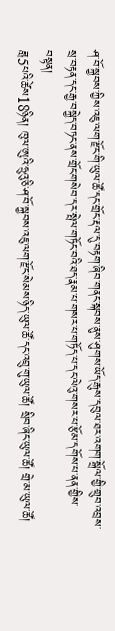ཤ་བོ་སྐྱབས་ཀྱིས་འཇུ་ལག་རྫོང་གི་ཡུལ་ཚོ་དང་གྲོང་རྡལ་དུ་བརྟག་ཞིབ་གནང་སྐབས་ནུས་ཤུགས་ཡོད་རྒུས་དབུལ་ཐར་འགག་སྒྲོལ་གྱི་གྲུབ་འབྲས་སྲ་བརྟན་དང་རྒྱ་བསྐྱེད་བཏང་ནས་གྲོང་གསེབ་དར་སྤེལ་གཏོང་བའི་ཐད་རྣམ་པ་གསར་པ་གཏོད་པ་དང་ལེའུ་གསར་པ་རྩོམ་དགོས་པ་ནན་གྱིས་བསྟན།
ཟླ5པའི་ཚེས18ཉིན། ཁུལ་ཨུའི་ཧྲུའུ་ཅི་ཤ་བོ་སྐྱབས་འཇུ་ལག་རྫོང་སེམས་ཉིད་ཡུལ་ཚོ་དང་འབྲུ་གུ་ཡུལ་ཚོ། སྲིབ་ཞིང་ཡུལ་ཚོ། གྲེ་མ་ཡུལ་ཚོ།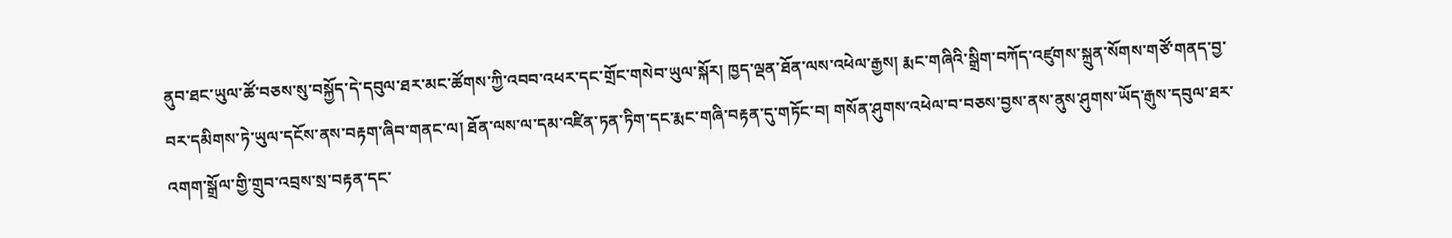ནུབ་ཐང་ཡུལ་ཚོ་བཅས་སུ་བསྐྱོད་དེ་དབུལ་ཐར་མང་ཚོགས་ཀྱི་འབབ་འཕར་དང་གྲོང་གསེབ་ཡུལ་སྐོར། ཁྱད་ལྡན་ཐོན་ལས་འཕེལ་རྒྱས། རྨང་གཞིའི་སྒྲིག་བཀོད་འཛུགས་སྐྲུན་སོགས་གཙོ་གནད་བྱ་བར་དམིགས་ཏེ་ཡུལ་དངོས་ནས་བརྟག་ཞིབ་གནང་ལ། ཐོན་ལས་ལ་དམ་འཛིན་ཏན་ཏིག་དང་རྨང་གཞི་བརྟན་དུ་གཏོང་བ། གསོན་ཤུགས་འཕེལ་བ་བཅས་བྱས་ནས་ནུས་ཤུགས་ཡོད་རྒུས་དབུལ་ཐར་འགག་སྒྲོལ་གྱི་གྲུབ་འབྲས་སྲ་བརྟན་དང་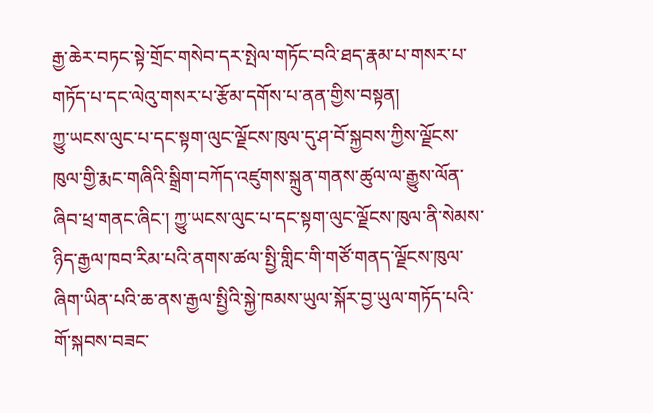རྒྱ་ཆེར་བཏང་སྟེ་གྲོང་གསེབ་དར་སྤེལ་གཏོང་བའི་ཐད་རྣམ་པ་གསར་པ་གཏོད་པ་དང་ལེའུ་གསར་པ་རྩོམ་དགོས་པ་ནན་གྱིས་བསྟན།
ཀྱུ་ཡངས་ལུང་པ་དང་སྟག་ལུང་ལྗོངས་ཁུལ་དུ་ཤ་བོ་སྐྱབས་ཀྱིས་ལྗོངས་ཁུལ་གྱི་རྨང་གཞིའི་སྒྲིག་བཀོད་འཛུགས་སྐྲུན་གནས་ཚུལ་ལ་རྒྱུས་ལོན་ཞིབ་ཕྲ་གནང་ཞིང་། ཀྱུ་ཡངས་ལུང་པ་དང་སྟག་ལུང་ལྗོངས་ཁུལ་ནི་སེམས་ཉིད་རྒྱལ་ཁབ་རིམ་པའི་ནགས་ཚལ་སྤྱི་གླིང་གི་གཙོ་གནད་ལྗོངས་ཁུལ་ཞིག་ཡིན་པའི་ཆ་ནས་རྒྱལ་སྤྱིའི་སྐྱེ་ཁམས་ཡུལ་སྐོར་བྱ་ཡུལ་གཏོད་པའི་གོ་སྐབས་བཟང་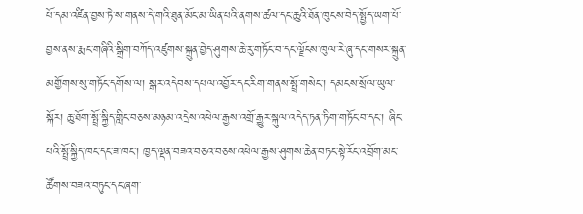པོ་དམ་འཛིན་བྱས་ཏེ་ས་གནས་དེ་གའི་ཐུན་མོང་མ་ཡིན་པའི་ནགས་ཚལ་དང་ཆུའི་ཐོན་ཁུངས་བེད་སྤྱོད་ཡག་པོ་བྱས་ནས་རྨང་གཞིའི་སྒྲིག་བཀོད་འཛུགས་སྐྲུན་བྱེད་ཤུགས་ཆེ་རུ་གཏོང་བ་དང་ལྗོངས་ཁུལ་རེ་ཞུ་དང་གསར་སྐྲུན་མགྱོགས་སུ་གཏོང་དགོས་ལ། སྒར་འདེབས་དཔལ་འབྱོར་དང་རིག་གནས་སྤྲོ་གསེང་། དམངས་སྲོལ་ཡུལ་སྐོར། ཆུ་ཐོག་སྤྲོ་སྐྱིད་གླིང་བཅས་མཉམ་འདྲེས་འཕེལ་རྒྱས་འགྲོ་རྒྱུར་སྐུལ་འདེད་ཏན་ཏིག་གཏོང་བ་དང་། ཞིང་པའི་སྤྲོ་སྐྱིད་ཁང་དང་ཟ་ཁང་། ཁྱད་ལྡན་བཟའ་བཅའ་བཅས་འཕེལ་རྒྱས་ཤུགས་ཆེན་བཏང་སྟེ་རོང་འབྲོག་མང་ཚོགས་བཟའ་བཏུང་དང་ཞག་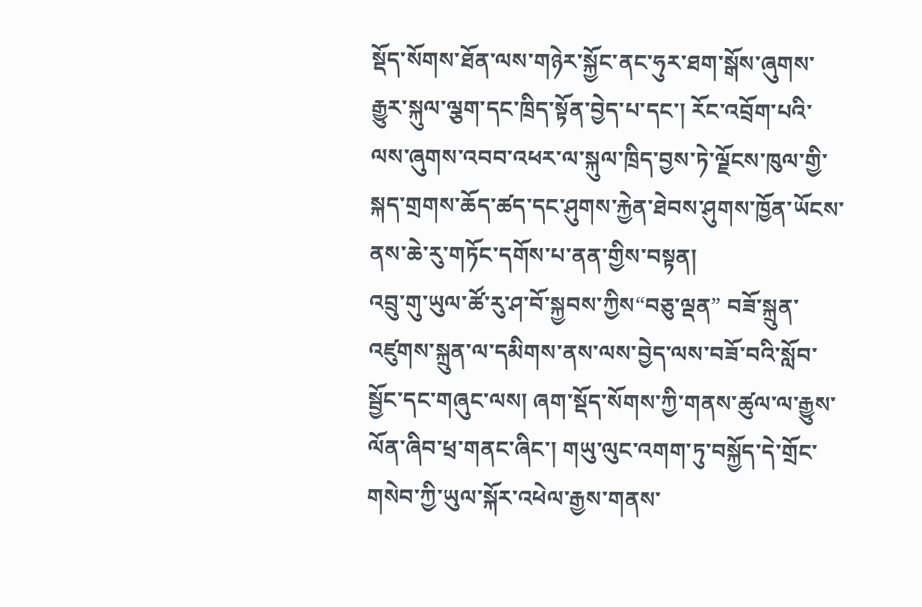སྡོད་སོགས་ཐོན་ལས་གཉེར་སྐྱོང་ནང་ཧུར་ཐག་སྒོས་ཞུགས་རྒྱུར་སྐུལ་ལྕག་དང་ཁྲིད་སྟོན་བྱེད་པ་དང་། རོང་འབྲོག་པའི་ལས་ཞུགས་འབབ་འཕར་ལ་སྐུལ་ཁྲིད་བྱས་ཏེ་ལྗོངས་ཁུལ་གྱི་སྐད་གྲགས་ཆོད་ཚད་དང་ཤུགས་རྐྱེན་ཐེབས་ཤུགས་ཁྱོན་ཡོངས་ནས་ཆེ་རུ་གཏོང་དགོས་པ་ནན་གྱིས་བསྟན།
འབྲུ་གུ་ཡུལ་ཚོ་རུ་ཤ་བོ་སྐྱབས་ཀྱིས“བཅུ་ལྡན” བཟོ་སྐྲུན་འཛུགས་སྐྲུན་ལ་དམིགས་ནས་ལས་བྱེད་ལས་བཟོ་བའི་སློབ་སྦྱོང་དང་གཞུང་ལས། ཞག་སྡོད་སོགས་ཀྱི་གནས་ཚུལ་ལ་རྒྱུས་ལོན་ཞིབ་ཕྲ་གནང་ཞིང་། གཡུ་ལུང་འགག་ཏུ་བསྐྱོད་དེ་གྲོང་གསེབ་ཀྱི་ཡུལ་སྐོར་འཕེལ་རྒྱས་གནས་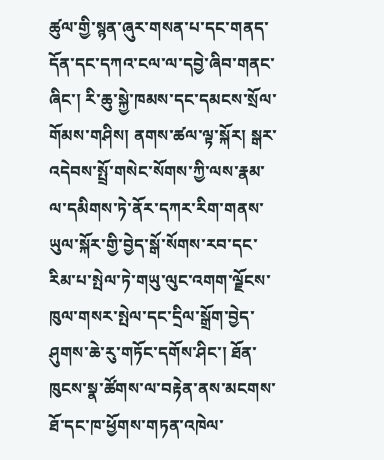ཚུལ་གྱི་སྙན་ཞུར་གསན་པ་དང་གནད་དོན་དང་དཀའ་ངལ་ལ་དབྱེ་ཞིབ་གནང་ཞིང་། རི་ཆུ་སྐྱེ་ཁམས་དང་དམངས་སྲོལ་གོམས་གཤིས། ནགས་ཚལ་ལྟ་སྐོར། སྒར་འདེབས་སྤྲོ་གསེང་སོགས་ཀྱི་ལས་རྣམ་ལ་དམིགས་ཏེ་ནོར་དཀར་རིག་གནས་ཡུལ་སྐོར་གྱི་བྱེད་སྒོ་སོགས་རབ་དང་རིམ་པ་སྤེལ་ཏེ་གཡུ་ལུང་འགག་ལྗོངས་ཁུལ་གསར་སྤེལ་དང་དྲིལ་སྒྲོག་བྱེད་ཤུགས་ཆེ་རུ་གཏོང་དགོས་ཤིང་། ཐོན་ཁུངས་སྣ་ཚོགས་ལ་བརྟེན་ནས་མངགས་ཐོ་དང་ཁ་ཕྱོགས་གཏན་འཁེལ་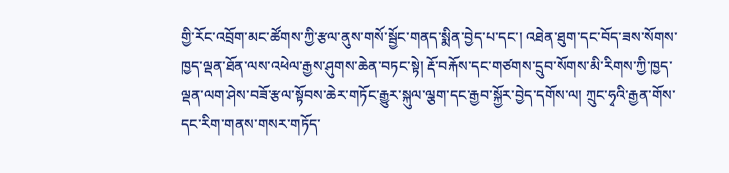གྱི་རོང་འབྲོག་མང་ཚོགས་ཀྱི་རྩལ་ནུས་གསོ་སྦྱོང་གནད་སྨིན་བྱེད་པ་དང་། འཐེན་ཐུག་དང་བོད་ཟས་སོགས་ཁྱད་ལྡན་ཐོན་ལས་འཕེལ་རྒྱས་ཤུགས་ཆེན་བཏང་སྟེ། རྡོ་བརྐོས་དང་གཙགས་དྲུབ་སོགས་མི་རིགས་ཀྱི་ཁྱད་ལྡན་ལག་ཤེས་བཟོ་རྩལ་སྟོབས་ཆེར་གཏོང་རྒྱུར་སྐུལ་ལྕག་དང་རྒྱབ་སྐྱོར་བྱེད་དགོས་ལ། ཀྲུང་ཧྭའི་རྒྱན་གོས་དང་རིག་གནས་གསར་གཏོད་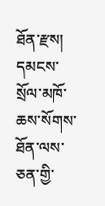ཐོན་རྫས། དམངས་སྲོལ་མཁོ་ཆས་སོགས་ཐོན་ལས་ཅན་གྱི་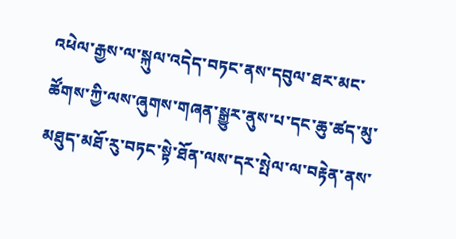འཕེལ་རྒྱས་ལ་སྐུལ་འདེད་བཏང་ནས་དབུལ་ཐར་མང་ཚོགས་ཀྱི་ལས་ཞུགས་གཞན་སྒྱུར་ནུས་པ་དང་ཆུ་ཚད་མུ་མཐུད་མཐོ་རུ་བཏང་སྟེ་ཐོན་ལས་དར་སྤེལ་ལ་བརྟེན་ནས་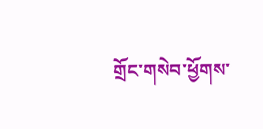གྲོང་གསེབ་ཕྱོགས་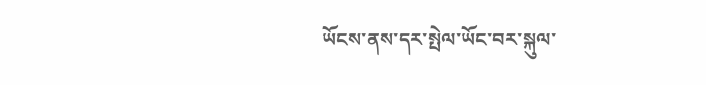ཡོངས་ནས་དར་སྤེལ་ཡོང་བར་སྐུལ་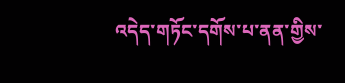འདེད་གཏོང་དགོས་པ་ནན་གྱིས་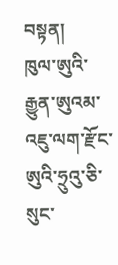བསྟན།
ཁུལ་ཨུའི་རྒྱུན་ཨུའམ་འཇུ་ལག་རྫོང་ཨུའི་ཧྲུའུ་ཅི་སུང་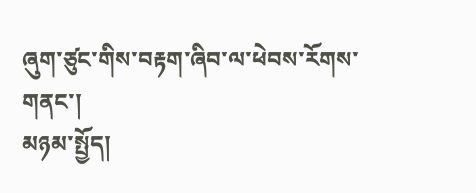ཞུག་ཙུང་གིས་བརྟག་ཞིབ་ལ་ཕེབས་རོགས་གནང་།
མཉམ་སྤྱོད།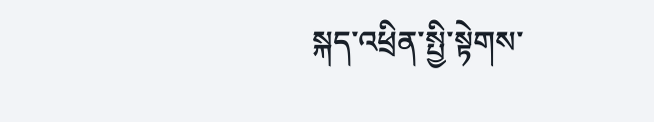སྐད་འཕྲིན་སྤྱི་སྟེགས་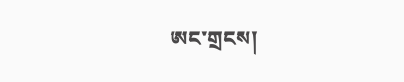ཨང་གྲངས།